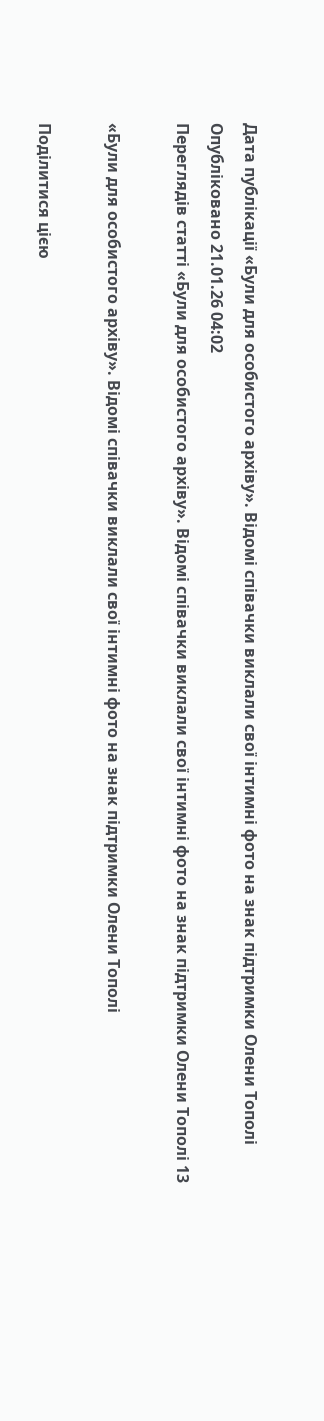Дата публікації «Були для особистого архіву». Відомі співачки виклали свої інтимні фото на знак підтримки Олени Тополі
Опубліковано 21.01.26 04:02
Переглядів статті «Були для особистого архіву». Відомі співачки виклали свої інтимні фото на знак підтримки Олени Тополі 13

«Були для особистого архіву». Відомі співачки виклали свої інтимні фото на знак підтримки Олени Тополі

Поділитися цією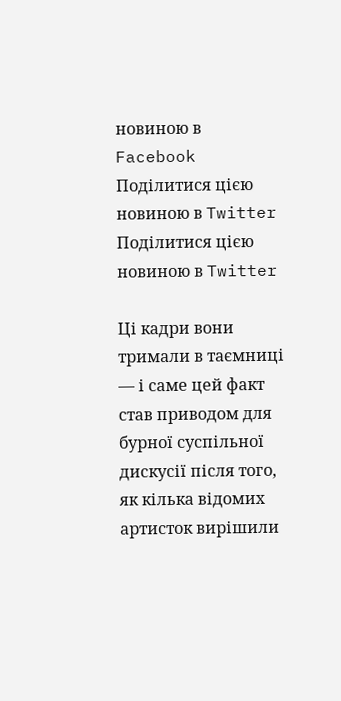новиною в Facebook Поділитися цією новиною в Twitter Поділитися цією новиною в Twitter

Ці кадри вони тримали в таємниці — і саме цей факт став приводом для бурної суспільної дискусії після того, як кілька відомих артисток вирішили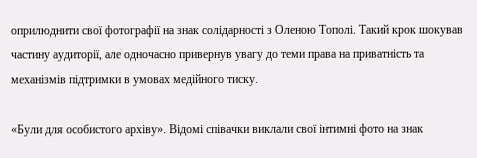оприлюднити свої фотографії на знак солідарності з Оленою Тополі. Такий крок шокував частину аудиторії, але одночасно привернув увагу до теми права на приватність та механізмів підтримки в умовах медійного тиску.

«Були для особистого архіву». Відомі співачки виклали свої інтимні фото на знак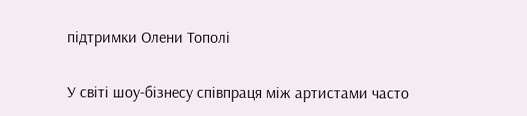підтримки Олени Тополі

У світі шоу‑бізнесу співпраця між артистами часто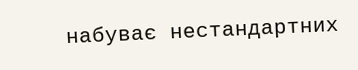набуває нестандартних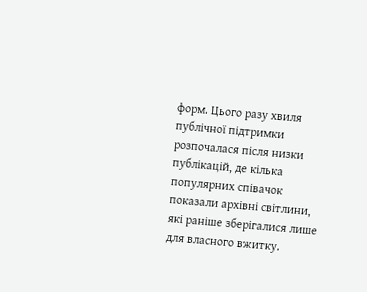форм. Цього разу хвиля публічної підтримки розпочалася після низки публікацій, де кілька популярних співачок показали архівні світлини, які раніше зберігалися лише для власного вжитку.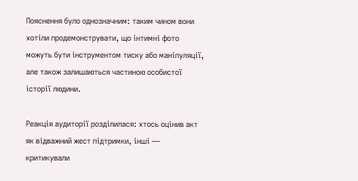Пояснення було однозначним: таким чином вони хотіли продемонструвати, що інтимні фото можуть бути інструментом тиску або маніпуляції, але також залишаються частиною особистої історії людини.

Реакція аудиторії розділилася: хтось оцінив акт як відважний жест підтримки, інші — критикували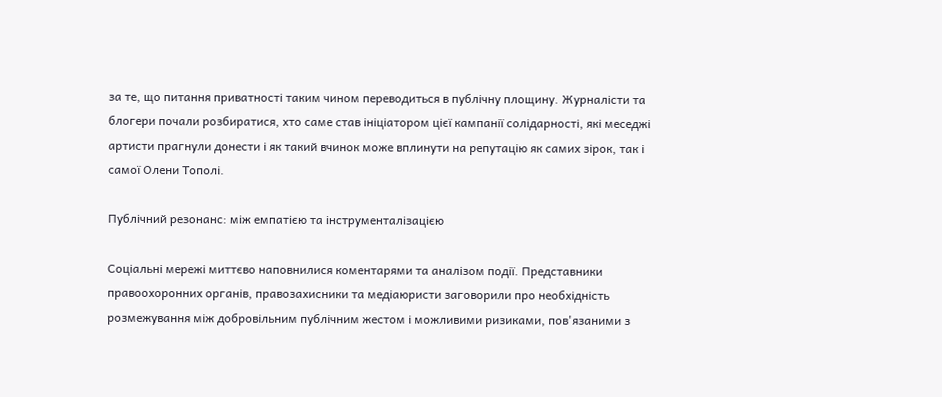за те, що питання приватності таким чином переводиться в публічну площину. Журналісти та блогери почали розбиратися, хто саме став ініціатором цієї кампанії солідарності, які меседжі артисти прагнули донести і як такий вчинок може вплинути на репутацію як самих зірок, так і самої Олени Тополі.

Публічний резонанс: між емпатією та інструменталізацією

Соціальні мережі миттєво наповнилися коментарями та аналізом події. Представники правоохоронних органів, правозахисники та медіаюристи заговорили про необхідність розмежування між добровільним публічним жестом і можливими ризиками, пов'язаними з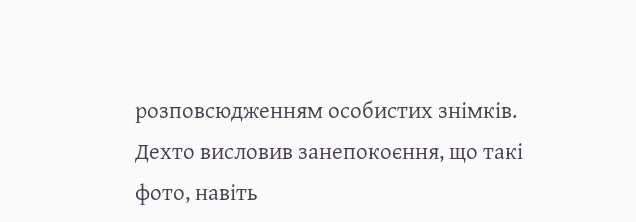розповсюдженням особистих знімків. Дехто висловив занепокоєння, що такі фото, навіть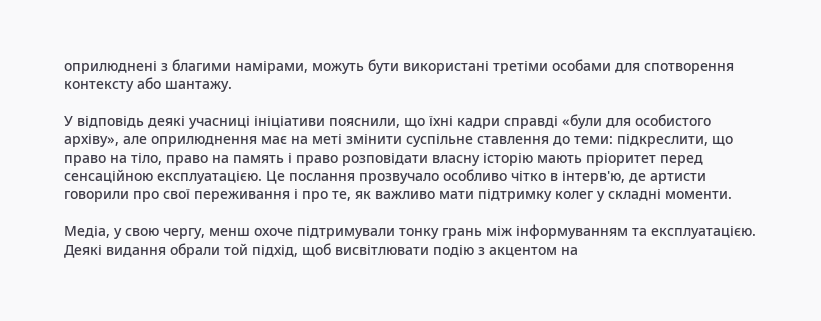оприлюднені з благими намірами, можуть бути використані третіми особами для спотворення контексту або шантажу.

У відповідь деякі учасниці ініціативи пояснили, що їхні кадри справді «були для особистого архіву», але оприлюднення має на меті змінити суспільне ставлення до теми: підкреслити, що право на тіло, право на память і право розповідати власну історію мають пріоритет перед сенсаційною експлуатацією. Це послання прозвучало особливо чітко в інтерв'ю, де артисти говорили про свої переживання і про те, як важливо мати підтримку колег у складні моменти.

Медіа, у свою чергу, менш охоче підтримували тонку грань між інформуванням та експлуатацією. Деякі видання обрали той підхід, щоб висвітлювати подію з акцентом на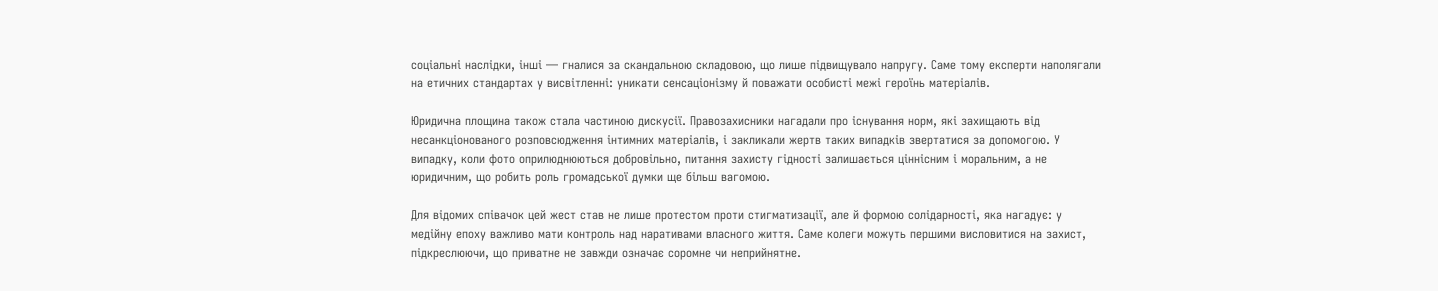соціальні наслідки, інші — гналися за скандальною складовою, що лише підвищувало напругу. Саме тому експерти наполягали на етичних стандартах у висвітленні: уникати сенсаціонізму й поважати особисті межі героїнь матеріалів.

Юридична площина також стала частиною дискусії. Правозахисники нагадали про існування норм, які захищають від несанкціонованого розповсюдження інтимних матеріалів, і закликали жертв таких випадків звертатися за допомогою. У випадку, коли фото оприлюднюються добровільно, питання захисту гідності залишається ціннісним і моральним, а не юридичним, що робить роль громадської думки ще більш вагомою.

Для відомих співачок цей жест став не лише протестом проти стигматизації, але й формою солідарності, яка нагадує: у медійну епоху важливо мати контроль над наративами власного життя. Саме колеги можуть першими висловитися на захист, підкреслюючи, що приватне не завжди означає соромне чи неприйнятне.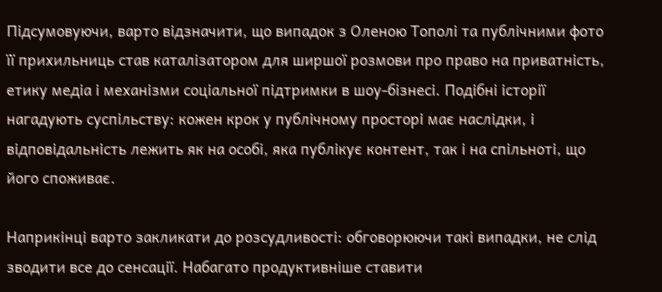Підсумовуючи, варто відзначити, що випадок з Оленою Тополі та публічними фото її прихильниць став каталізатором для ширшої розмови про право на приватність, етику медіа і механізми соціальної підтримки в шоу‑бізнесі. Подібні історії нагадують суспільству: кожен крок у публічному просторі має наслідки, і відповідальність лежить як на особі, яка публікує контент, так і на спільноті, що його споживає.

Наприкінці варто закликати до розсудливості: обговорюючи такі випадки, не слід зводити все до сенсації. Набагато продуктивніше ставити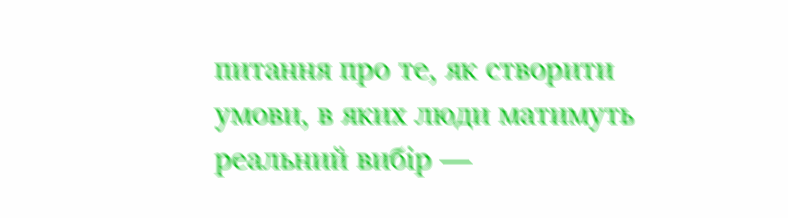питання про те, як створити умови, в яких люди матимуть реальний вибір —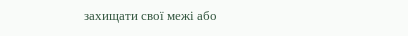захищати свої межі або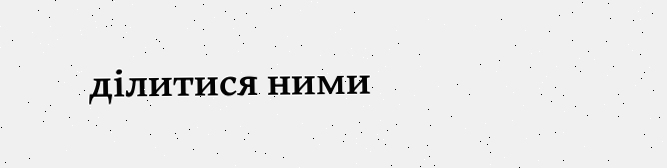ділитися ними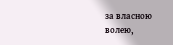за власною волею,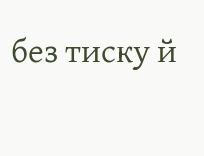без тиску й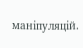маніпуляцій.